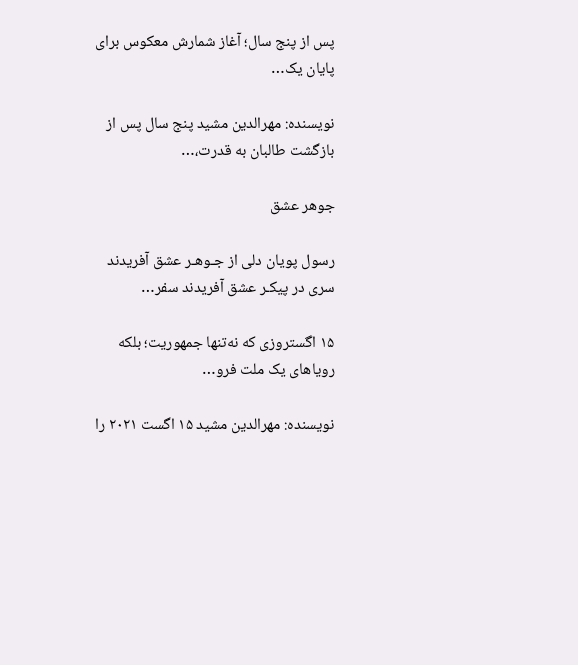پس از پنج سال؛ آغاز شمارش معکوس برای پایان یک…

نویسنده: مهرالدین مشید پنج سال پس از بازگشت طالبان به قدرت،…

جوهر عشق

رسول پویان دلی از جـوهـر عشق آفریدند سری در پیکـر عشق آفریدند سفر…

۱۵ اگستروزی که نه‌تنها جمهوریت؛ بلکه رویاهای یک ملت فرو…

نویسنده: مهرالدین مشید ۱۵ اگست ۲۰۲۱ را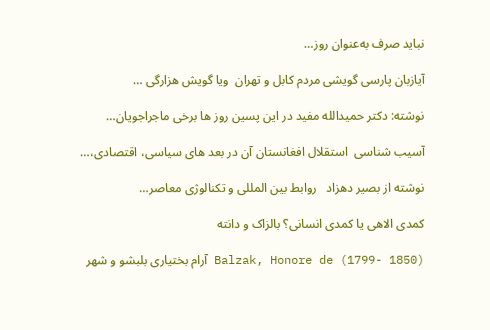نباید صرف به‌عنوان روز…

آیازبان پارسی گویشی مردم کابل و تهران  ویا گویش هزارگی …

نوشته: دکتر حمیدالله مفید در این پسین روز ها برخی ماجراجویان…

آسیب شناسی  استقلال افغانستان آن در بعد های سیاسی، اقتصادی،…

نوشته از بصیر دهزاد   روابط بین المللی و تکنالوژی معاصر…

کمدی الاهی یا کمدی انسانی؟ بالزاک و دانته

Balzak, Honore de (1799- 1850) آرام بختیاری بلبشو و شهر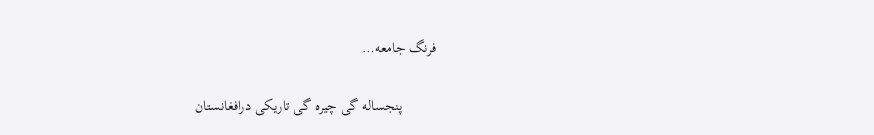فرنگ جامعه…

         پنجساله گی چیره گی تاریکی درافغانستان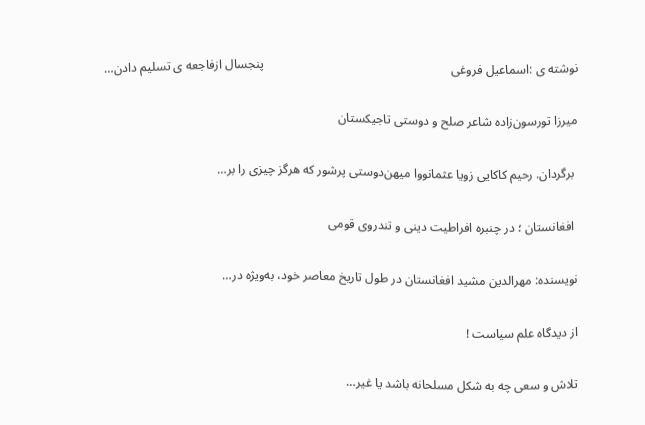نوشته ی :اسماعیل فروغی                                                            پنجسال ازفاجعه ی تسلیم دادن…

میرزا تورسون‌زاده شاعر صلح و دوستی تاجیکستان

 برگردان. رحیم کاکایی زویا عثمانووا میهن‌دوستی پرشور که هرگز چیزی را بر…

 افغانستان ؛ در چنبره افراطیت دینی و تندروی قومی

نویسنده: مهرالدین مشید افغانستان در طول تاریخ معاصر خود، به‌ویژه در…

از دیدگاه علم سیاست !

تلاش و سعی چه به شکل مسلحانه باشد یا غیر…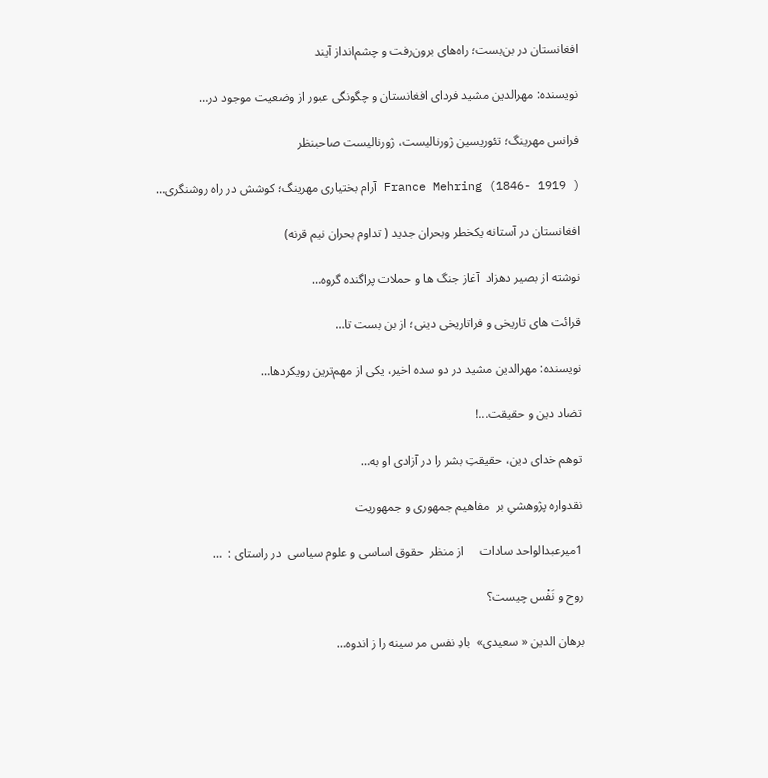افغانستان در بن‌بست؛ راه‌های برون‌رفت و چشم‌انداز آیند

نویسنده: مهرالدین مشید فردای افغانستان و چگونگی عبور از وضعیت موجود در…

فرانس مهرینگ؛ تئوریسین ژورنالیست، ژورنالیست صاحبنظر

France Mehring (1846- 1919 ) آرام بختیاری مهرینگ؛ کوشش در راه روشنگری…

افغانستان در آستانه یکخطر وبحران جدید ( تداوم بحران نیم قرنه)

نوشته از بصیر دهزاد  آغاز جنگ ها و حملات پراگنده گروه…

قرائت های تاریخی و فراتاریخی دینی؛ از بن بست تا…

نویسنده: مهرالدین مشید در دو سده اخیر، یکی از مهم‌ترین رویکردها…

تضاد دین و حقیقت...!

توهم خدای دین، حقیقتِ بشر را در آزادی او به…

نقدواره پژوهشیِ بر  مفاهیم جمهوری و جمهوریت

1میرعبدالواحد سادات     از منظر  حقوق اساسی و علوم سیاسی  در راستای :  …

روح و نَفْس چیست؟

برهان الدین « سعیدی»  بادِ نفس مر سینه را ز اندوه…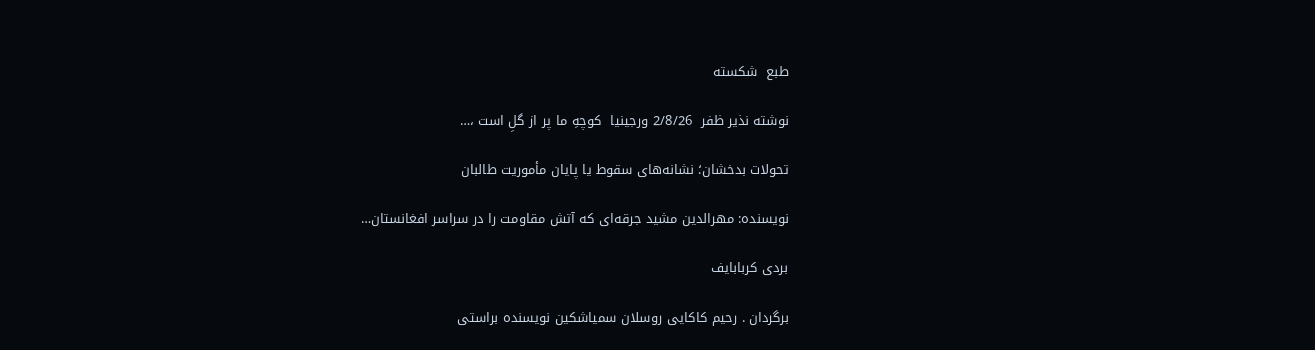طبع  شکسته

نوشته نذیر ظفر  2/8/26 ورجینیا  كوچهِ ما پر از گلِ است ،…

تحولات بدخشان؛ نشانه‌های سقوط یا پایان مأموریت طالبان

نویسنده: مهرالدین مشید جرقه‌ای که آتش مقاومت را در سراسر افغانستان…

بردی کربابایف

برگردان . رحیم کاکایی روسلان سمیاشکین نویسنده براستی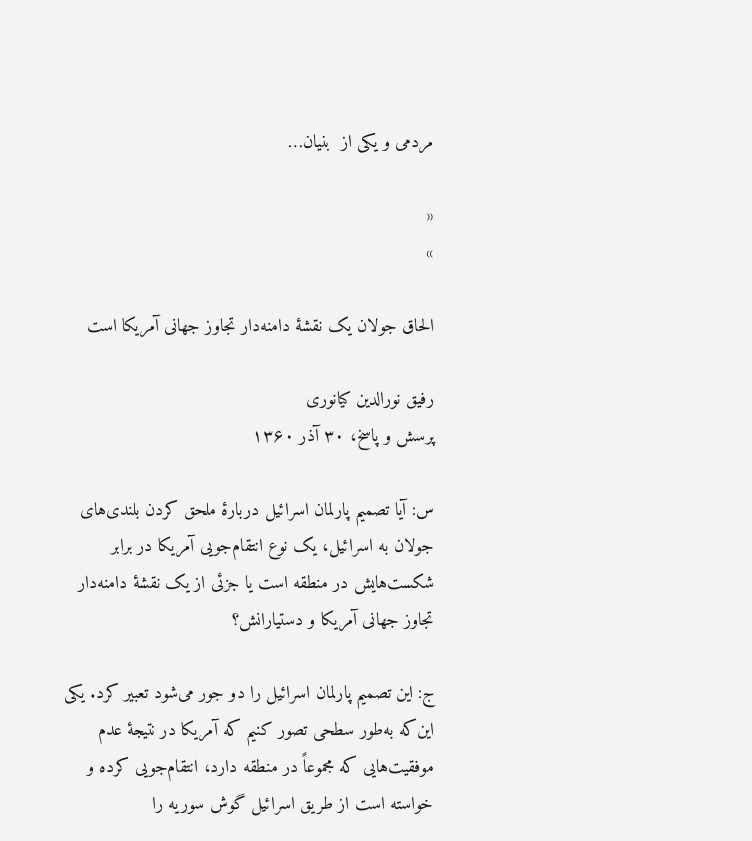مردمی و یکی از  بنیان…

«
»

الحاق جولان یک نقشهٔ دامنه‌دار تجاوز جهانی آمریکا است

رفیق نورالدین کیانوری
پرسش و پاسخ، ۳۰ آذر ۱۳۶۰

س: آیا تصمیم پارلمان اسرائیل دربارهٔ ملحق کردن بلندی‌های جولان به اسرائیل، یک نوع انتقام‌جویی آمریکا در برابر شکست‌هایش در منطقه است یا جزئی از یک نقشهٔ دامنه‌دار تجاوز جهانی آمریکا و دستیارانش؟

ج: این تصمیم پارلمان اسرائیل را دو جور می‌شود تعبیر کرد. یکی این‌که به‌طور سطحی تصور کنیم که آمریکا در نتیجهٔ عدم موفقیت‌هایی که مجموعاً در منطقه دارد، انتقام‌جویی کرده و خواسته است از طریق اسرائیل گوش سوریه را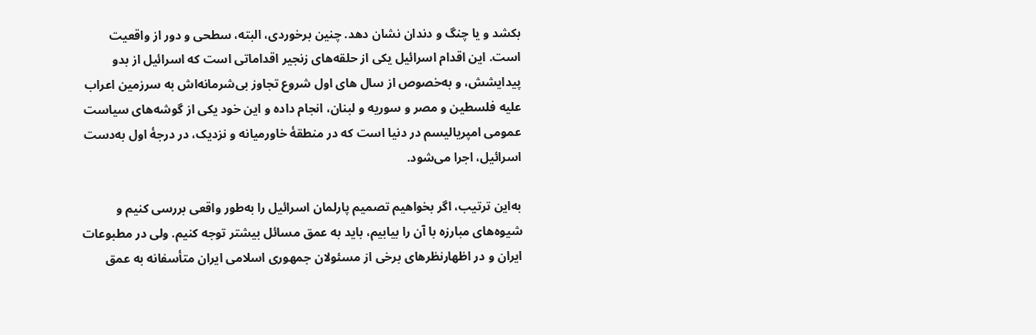بکشد و یا چنگ و دندان نشان دهد. چنین برخوردی، البته، سطحی و دور از واقعیت است. این اقدام اسرائیل یکی از حلقه‌های زنجیر اقداماتی است که اسرائیل از بدو پیدایشش، و به‌خصوص از سال های اول شروع تجاوز بی‌شرمانه‌اش به سرزمین اعراب علیه فلسطین و مصر و سوریه و لبنان، انجام داده و این خود یکی از گوشه‌های سیاست عمومی امپریالیسم در دنیا است که در منطقهٔ خاورمیانه و نزدیک، در درجهٔ اول به‌دست اسرائیل، اجرا می‌شود.

به‌این ترتیب، اگر بخواهیم تصمیم پارلمان اسرائیل را به‌طور واقعی بررسی کنیم و شیوه‌های مبارزه با آن را بیابیم، باید به عمق مسائل بیشتر توجه کنیم. ولی در مطبوعات ایران و در اظهارنظرهای برخی از مسئولان جمهوری اسلامی ایران متأسفانه به عمق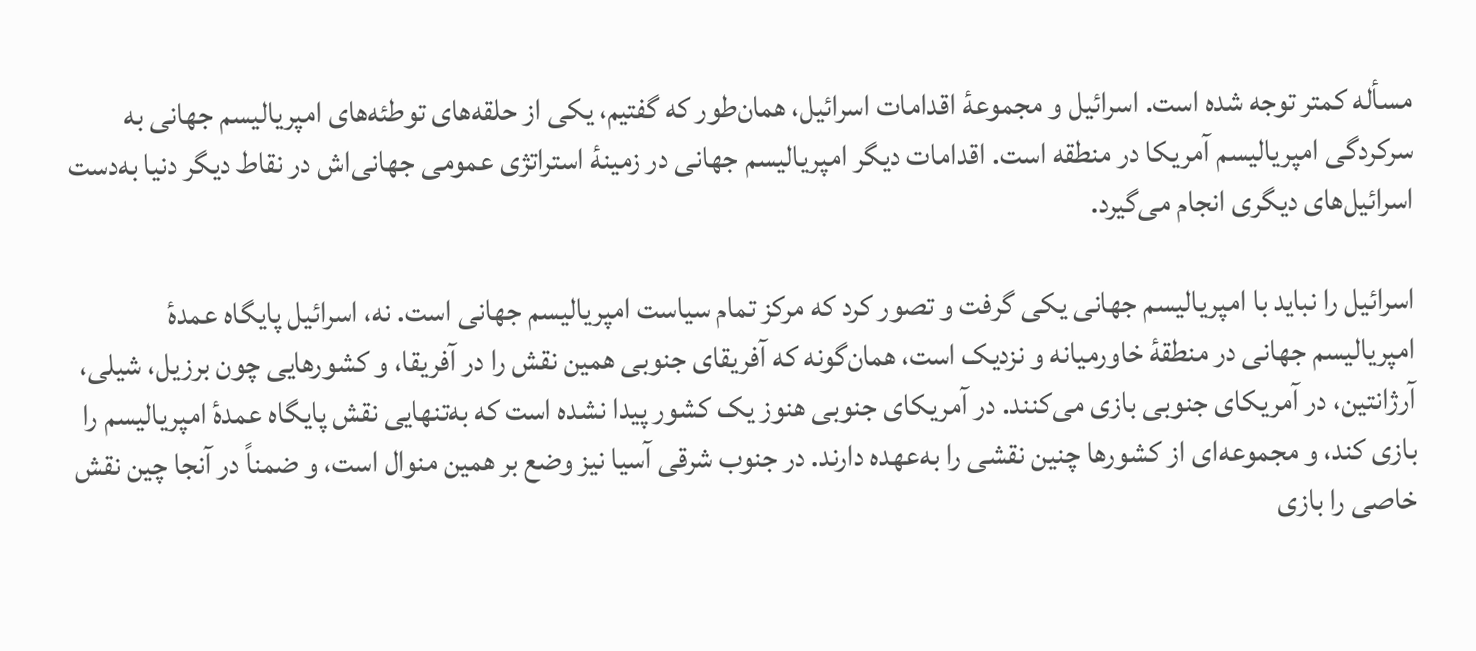مسأله کمتر توجه شده است. اسرائیل و مجموعهٔ اقدامات اسرائیل، همان‌طور که گفتیم، یکی از حلقه‌های توطئه‌های امپریالیسم جهانی به سرکردگی امپریالیسم آمریکا در منطقه است. اقدامات دیگر امپریالیسم جهانی در زمینهٔ استراتژی عمومی جهانی‌اش در نقاط دیگر دنیا به‌دست اسرائیل‌های دیگری انجام می‌گیرد.

اسرائیل را نباید با امپریالیسم جهانی یکی گرفت و تصور کرد که مرکز تمام سیاست امپریالیسم جهانی است. نه، اسرائیل پایگاه عمدهٔ امپریالیسم جهانی در منطقهٔ خاورمیانه و نزدیک است، همان‌گونه که آفریقای جنوبی همین نقش را در آفریقا، و کشورهایی چون برزیل، شیلی، آرژانتین، در آمریکای جنوبی بازی می‌کنند. در آمریکای جنوبی هنوز یک کشور پیدا نشده است که به‌تنهایی نقش پایگاه عمدهٔ امپریالیسم را بازی کند، و مجموعه‌ای از کشورها چنین نقشی را به‌عهده دارند. در جنوب شرقی آسیا نیز وضع بر همین منوال است، و ضمناً در آنجا چین نقش خاصی را بازی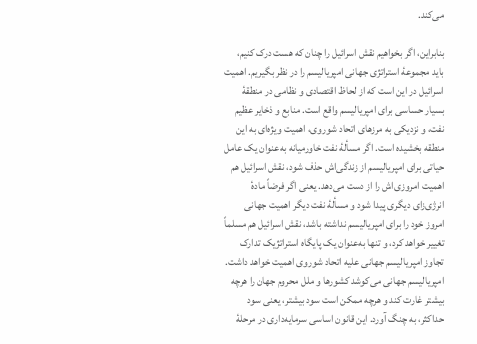می‌کند.

بنابراین، اگر بخواهیم نقش اسرائیل را چنان که هست درک کنیم، باید مجموعهٔ استراتژی جهانی امپریالیسم را در نظر بگیریم. اهمیت اسرائیل در این است که از لحاظ اقتصادی و نظامی در منطقهٔ بسیار حساسی برای امپریالیسم واقع است. منابع و ذخایر عظیم نفت، و نزدیکی به مرزهای اتحاد شوروی، اهمیت ویژه‌ای به این منطقه بخشیده است. اگر مسألهٔ نفت خاورمیانه به‌عنوان یک عامل حیاتی برای امپریالیسم از زندگی‌اش حذف شود، نقش اسرائیل هم اهمیت امروزی‌اش را از دست می‌دهد. یعنی اگر فرضاً مادهٔ انرژی‌زای دیگری پیدا شود و مسألهٔ نفت دیگر اهمیت جهانی امروز خود را برای امپریالیسم نداشته باشد، نقش اسرائیل هم مسلماً تغییر خواهد کرد، و تنها به‌عنوان یک پایگاه استراتژیک تدارک تجاوز امپریالیسم جهانی علیه اتحاد شوروی اهمیت خواهد داشت. امپریالیسم جهانی می‌کوشد کشورها و ملل محروم جهان را هرچه بیشتر غارت کند و هرچه ممکن است سود بیشتر، یعنی سود حداکثر، به چنگ آورد. این قانون اساسی سرمایه‌داری در مرحلهٔ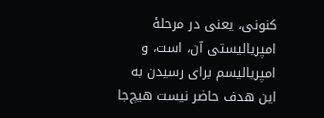کنونی، یعنی در مرحلهٔ امپریالیستی آن، است، و امپریالیسم برای رسیدن به این هدف حاضر نیست هیچ‌جا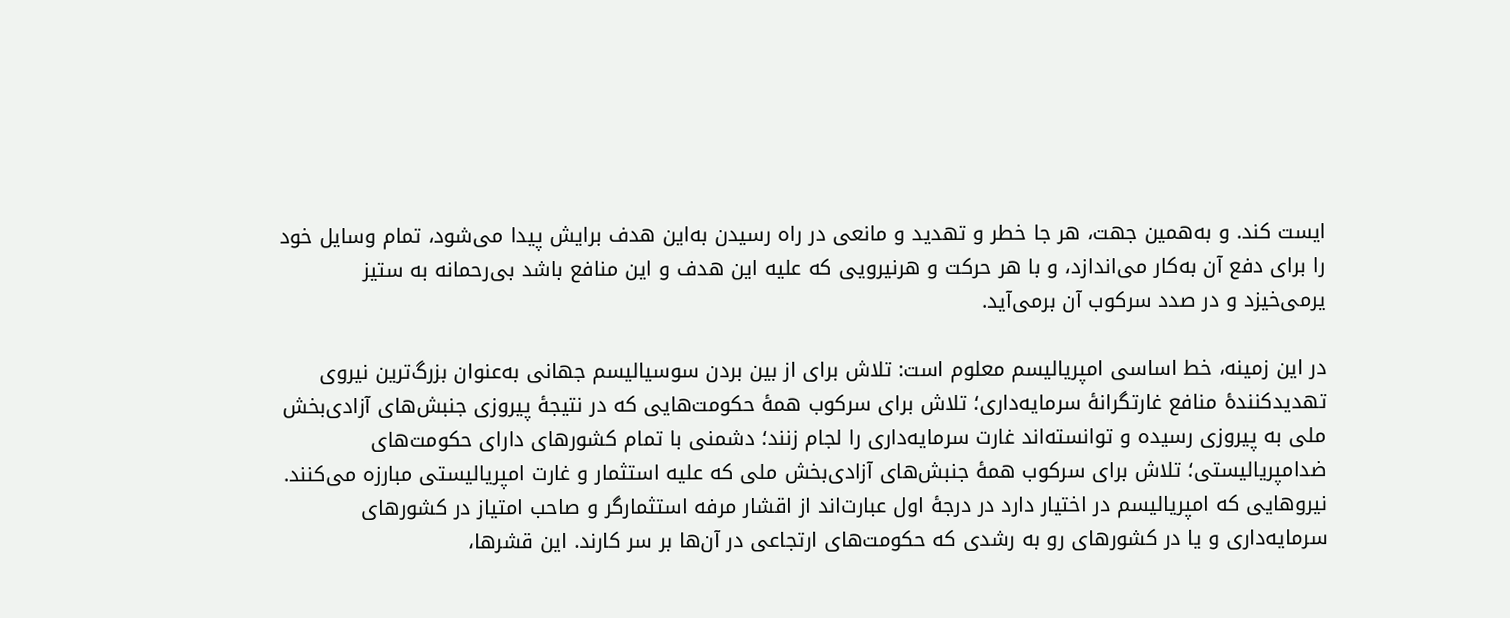ایست کند. و به‌همین جهت، هر جا خطر و تهدید و مانعی در راه رسیدن به‌این هدف برایش پیدا می‌شود، تمام وسایل خود را برای دفع آن به‌کار می‌اندازد، و با هر حرکت و هرنیرویی که علیه این هدف و این منافع باشد بی‌رحمانه به ستیز یرمی‌خیزد و در صدد سرکوب آن برمی‌آید.

در این زمینه، خط اساسی امپریالیسم معلوم است: تلاش برای از بین بردن سوسیالیسم جهانی به‌عنوان بزرگ‌ترین نیروی تهدیدکنندهٔ منافع غارتگرانهٔ سرمایه‌داری؛ تلاش برای سرکوب همهٔ حکومت‌هایی که در نتیجهٔ پیروزی جنبش‌های آزادی‌بخش ملی به پیروزی رسیده و توانسته‌اند غارت سرمایه‌داری را لجام زنند؛ دشمنی با تمام کشورهای دارای حکومت‌های ضدامپریالیستی؛ تلاش برای سرکوب همهٔ جنبش‌های آزادی‌بخش ملی که علیه استثمار و غارت امپریالیستی مبارزه می‌کنند. نیروهایی که امپریالیسم در اختیار دارد در درجهٔ اول عبارت‌اند از اقشار مرفه استثمارگر و صاحب امتیاز در کشورهای سرمایه‌داری و یا در کشورهای رو به رشدی که حکومت‌های ارتجاعی در آن‌ها بر سر کارند. این قشرها،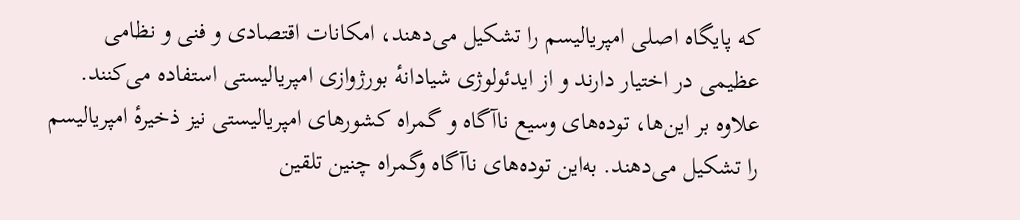که پایگاه اصلی امپریالیسم را تشکیل می‌دهند، امکانات اقتصادی و فنی و نظامی عظیمی در اختیار دارند و از ایدئولوژی شیادانهٔ بورژوازی امپریالیستی استفاده می‌کنند. علاوه بر این‌ها، توده‌های وسیع ناآگاه و گمراه کشورهای امپریالیستی نیز ذخیرهٔ امپریالیسم را تشکیل می‌دهند. به‌این توده‌های ناآگاه وگمراه چنین تلقین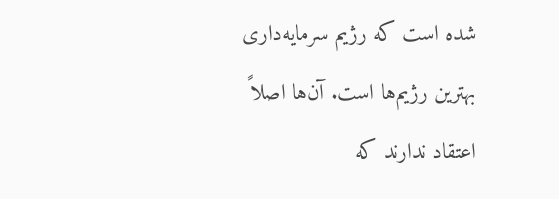شده است که رژیم سرمایه‌داری بهترین رژیم‌ها است. آن‌ها اصلاً اعتقاد ندارند که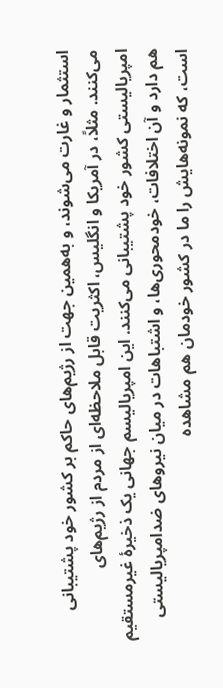استثمار و غارت می‌شوند، و به‌همین جهت از رژیم‌های حاکم بر کشور خود پشتیبانی می‌کنند. مثلاً، در آمریکا و انگلیس، اکثریت قابل ملاحظه‌ای از مردم از رژیم‌های امپریالیستی کشور خود پشتیبانی می‌کنند. این امپریالیسم جهانی یک ذخیرهٔ غیرمستقیم هم دارد و آن اختلافات، خودمحوری‌ها، و اشتباهات در میان نیروهای ضدامپریالیستی است، که نمونه‌هایش را ما در کشور خودمان هم مشاهده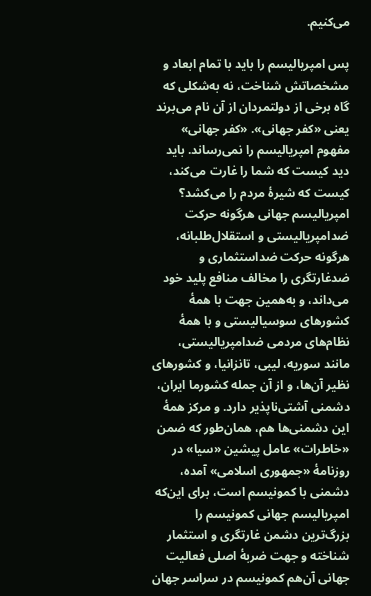می‌کنیم.

پس امپریالیسم را باید با تمام ابعاد و مشخصاتش شناخت، نه به‌شکلی که گاه برخی از دولتمردان از آن نام می‌برند یعنی «کفر جهانی». «کفر جهانی» مفهوم امپریالیسم را نمی‌رساند. باید دید کیست که شما را غارت می‌کند، کیست که شیرهٔ مردم را می‌کشد؟ امپریالیسم جهانی هرگونه حرکت ضدامپریالیستی و استقلال‌طلبانه، هرگونه حرکت ضداستثماری و ضدغارتگری را مخالف منافع پلید خود می‌داند، و به‌همین جهت با همهٔ کشورهای سوسیالیستی و با همهٔ نظام‌های مردمی ضدامپریالیستی، مانند سوریه، لیبی، تانزانیا، و کشورهای نظیر آن‌ها، و از آن جمله کشورما ایران، دشمنی آشتی‌ناپذیر دارد. و مرکز همهٔ این دشمنی‌ها هم، همان‌طور که ضمن «خاطرات» عامل پیشین «سیا» در روزنامهٔ «جمهوری اسلامی» آمده، دشمنی با کمونیسم است، برای این‌که امپریالیسم جهانی کمونیسم را بزرگ‌ترین دشمن غارتگری و استثمار شناخته و جهت ضربهٔ اصلی فعالیت جهانی آن‌هم کمونیسم در سراسر جهان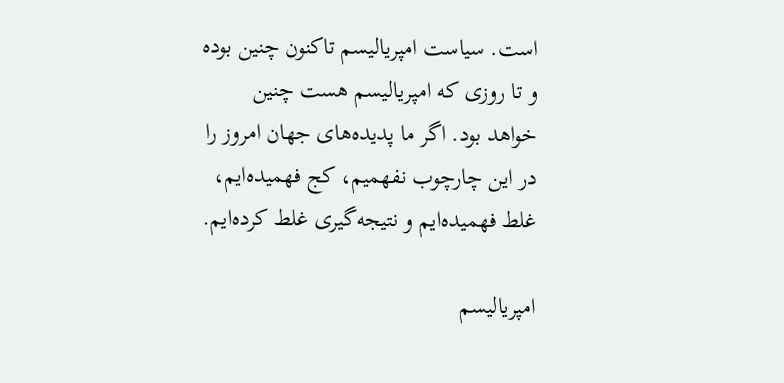است. سیاست امپریالیسم تاکنون چنین بوده و تا روزی که امپریالیسم هست چنین خواهد بود. اگر ما پدیده‌های جهان امروز را در این چارچوب نفهمیم، کج فهمیده‌ایم، غلط فهمیده‌ایم و نتیجه‌گیری غلط کرده‌ایم.

امپریالیسم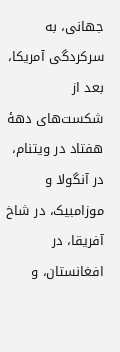جهانی، به سرکردگی آمریکا، بعد از شکست‌های دههٔ هفتاد در ویتنام، در آنگولا و موزامبیک، در شاخ آفریقا، در افغانستان، و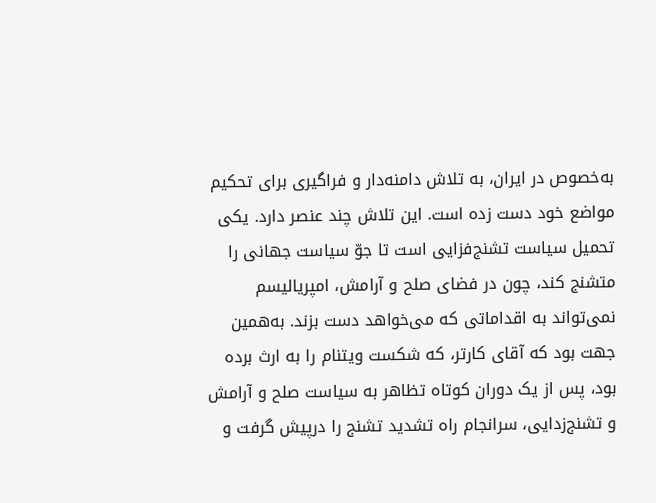به‌خصوص در ایران، به تلاش دامنه‌دار و فراگیری برای تحکیم مواضع خود دست زده است. این تلاش چند عنصر دارد. یکی تحمیل سیاست تشنج‌فزایی است تا جوّ سیاست جهانی را متشنج کند، چون در فضای صلح و آرامش، امپریالیسم نمی‌تواند به اقداماتی که می‌خواهد دست بزند. به‌همین جهت بود که آقای کارتر، که شکست ویتنام را به ارث برده بود، پس از یک دوران کوتاه تظاهر به سیاست صلح و آرامش و تشنج‌زدایی، سرانجام راه تشدید تشنج را درپیش گرفت و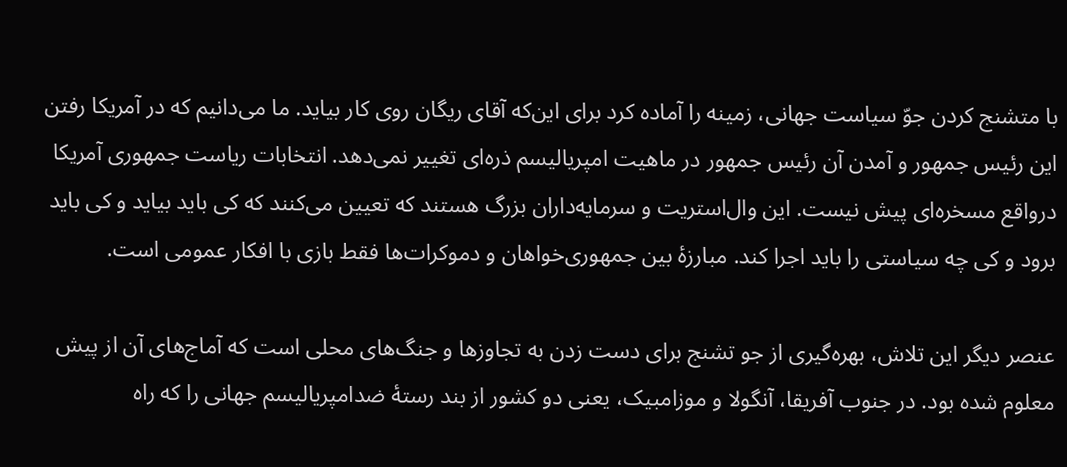با متشنج کردن جوّ سیاست جهانی، زمینه را آماده کرد برای این‌که آقای ریگان روی کار بیاید. ما می‌دانیم که در آمریکا رفتن این رئیس جمهور و آمدن آن رئیس جمهور در ماهیت امپریالیسم ذره‌ای تغییر نمی‌دهد. انتخابات ریاست جمهوری آمریکا درواقع مسخره‌ای پیش نیست. این وال‌استریت و سرمایه‌داران بزرگ هستند که تعیین می‌کنند که کی باید بیاید و کی باید برود و کی چه سیاستی را باید اجرا کند. مبارزهٔ بین جمهوری‌خواهان و دموکرات‌ها فقط بازی با افکار عمومی است.

عنصر دیگر این تلاش، بهره‌گیری از جو تشنج برای دست‌ زدن به تجاوزها و جنگ‌های محلی است که آماج‌های آن از پیش معلوم شده بود. در جنوب آفریقا، آنگولا و موزامبیک، یعنی دو کشور از بند رستهٔ ضدامپریالیسم جهانی را که راه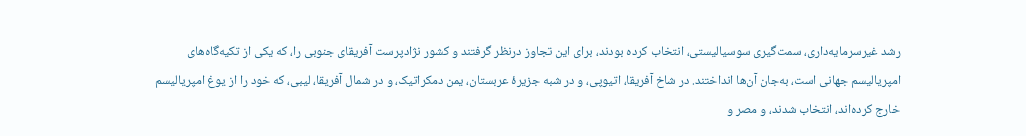رشد غیرسرمایه‌داری، سمت‌گیری سوسیالیستی، انتخاب کرده بودند، برای این تجاوز درنظر گرفتند و کشور نژادپرست آفریقای جنوبی را، که یکی از تکیه‌گاه‌های امپریالیسم جهانی است، به‌جان آن‌ها انداختند. در شاخ آفریقا، اتیوپی، و در شبه جزیرهٔ عربستان، یمن دمکراتیک، و در شمال آفریقا، لیبی، که خود را از یوغ امپریالیسم خارج کرده‌اند، انتخاب شدند، و مصر و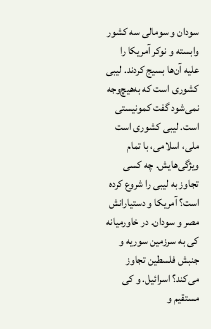سودان و سومالی سه کشور وابسته و نوکر آمریکا را علیه آن‌ها بسیج کردند. لیبی کشوری است که به‌هیچ‌وجه نمی‌شود گفت کمونیستی است. لیبی کشوری است ملی، اسلامی، با تمام ویژگی‌هایش. چه کسی تجاوز به لیبی را شروع کرده است؟ آمریکا و دستیارانش مصر و سودان. در خاورمیانه کی به سرزمین سوریه و جنبش فلسطین تجاوز می‌کند؟ اسرائیل. و کی مستقیم و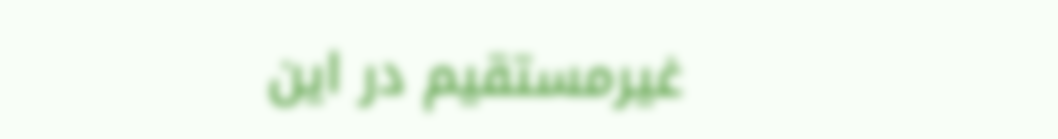غیرمستقیم در این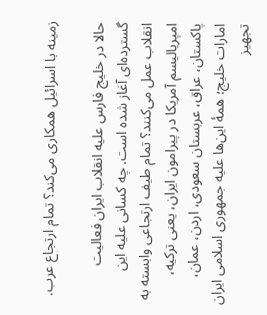زمینه با اسرائیل همکاری می‌کند؟ تمام ارتجاع عرب.

حالا در خلیج فارس علیه انقلاب ایران فعالیت گسترده‌ای آغاز شده است. چه کسانی علیه این انقلاب عمل می‌کنند؟ تمام طیف ارتجاعی وابسته به امپریالیسم آمریکا در پیرامون ایران، یعنی ترکیه، پاکستان، عراق، عربستان سعودی، اردن، عمان، امارات خلیج؛ همهٔ این‌ها علیه جمهوری اسلامی ایران تجهیز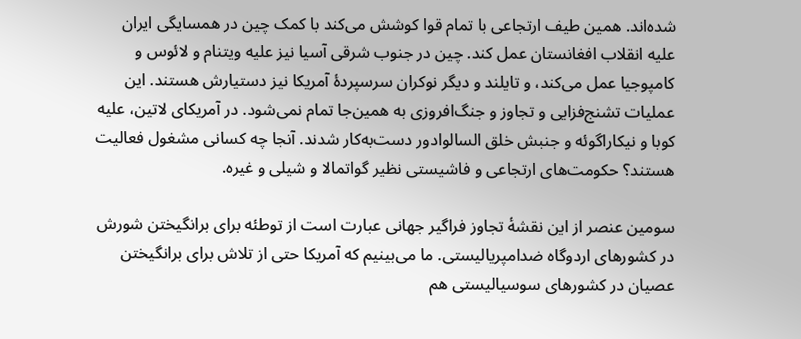شده‌اند. همین طیف ارتجاعی با تمام قوا کوشش می‌کند با کمک چین در همسایگی ایران علیه انقلاب افغانستان عمل کند. چین در جنوب شرقی آسیا نیز علیه ویتنام و لائوس و کامپوجیا عمل می‌کند، و تایلند و دیگر نوکران سرسپردهٔ آمریکا نیز دستیارش هستند. این عملیات تشنج‌فزایی و تجاوز و جنگ‌افروزی به همین‌جا تمام نمی‌شود. در آمریکای لاتین، علیه کوبا و نیکاراگوئه و جنبش خلق السالوادور دست‌به‌‌کار شدند. آنجا چه کسانی مشغول فعالیت هستند؟ حکومت‌های ارتجاعی و فاشیستی نظیر گواتمالا و شیلی و غیره.

سومین عنصر از این نقشهٔ تجاوز فراگیر جهانی عبارت است از توطئه برای برانگیختن شورش در کشورهای اردوگاه ضدامپریالیستی. ما می‌بینیم که آمریکا حتی از تلاش برای برانگیختن عصیان در کشورهای سوسیالیستی هم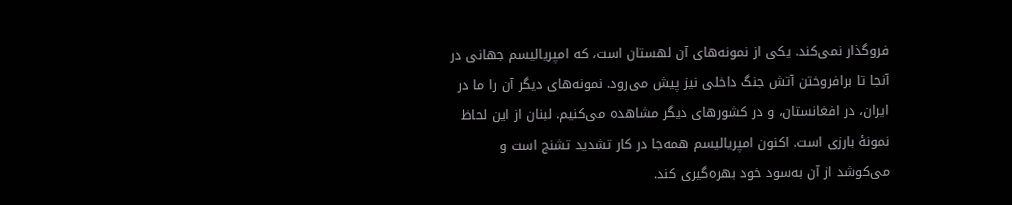فروگذار نمی‌کند. یکی از نمونه‌های آن لهستان است، که امپریالیسم جهانی در آنجا تا برافروختن آتش جنگ داخلی نیز پیش می‌رود. نمونه‌های دیگر آن را ما در ایران، در افغانستان، و در کشورهای دیگر مشاهده می‌کنیم. لبنان از این لحاظ نمونهٔ بارزی است. اکنون امپریالیسم همه‌جا در کار تشدید تشنج است و می‌کوشد از آن به‌سود خود بهره‌گیری کند.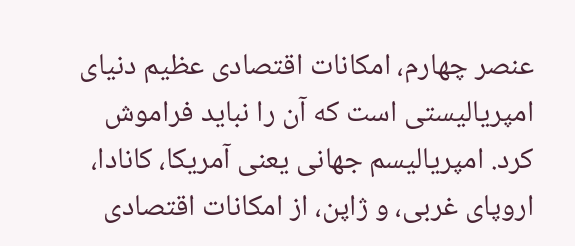عنصر چهارم، امکانات اقتصادی عظیم دنیای امپریالیستی است که آن را نباید فراموش کرد. امپریالیسم جهانی یعنی آمریکا، کانادا، اروپای غربی، و ژاپن، از امکانات اقتصادی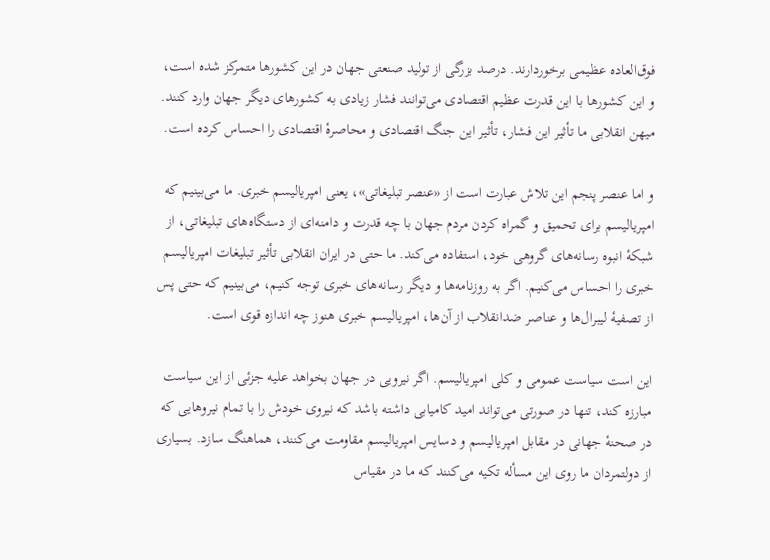فوق‌العاده عظیمی برخوردارند. درصد بزرگی از تولید صنعتی جهان در این کشورها متمرکز شده است، و این کشورها با این قدرت عظیم اقتصادی می‌توانند فشار زیادی به کشورهای دیگر جهان وارد کنند. میهن انقلابی ما تأثیر این فشار، تأثیر این جنگ اقتصادی و محاصرهٔ اقتصادی را احساس کرده است.

و اما عنصر پنجم این تلاش عبارت است از «عنصر تبلیغاتی»، یعنی امپریالیسم خبری. ما می‌بینیم که امپریالیسم برای تحمیق و گمراه کردن مردم جهان با چه قدرت و دامنه‌ای از دستگاه‌های تبلیغاتی، از شبکهٔ انبوه رسانه‌های گروهی خود، استفاده می‌کند. ما حتی در ایران انقلابی تأثیر تبلیغات امپریالیسم خبری را احساس می‌کنیم. اگر به روزنامه‌ها و دیگر رسانه‌های خبری توجه کنیم، می‌بینیم که حتی پس از تصفیهٔ لیبرال‌ها و عناصر ضدانقلاب از آن‌ها، امپریالیسم خبری هنوز چه اندازه قوی است.

این است سیاست عمومی و کلی امپریالیسم. اگر نیرویی در جهان بخواهد علیه جزئی از این سیاست مبارزه کند، تنها در صورتی می‌تواند امید کامیابی داشته باشد که نیروی خودش را با تمام نیروهایی که در صحنهٔ جهانی در مقابل امپریالیسم و دسایس امپریالیسم مقاومت می‌کنند، هماهنگ سازد. بسیاری از دولتمردان ما روی این مسأله تکیه می‌کنند که ما در مقیاس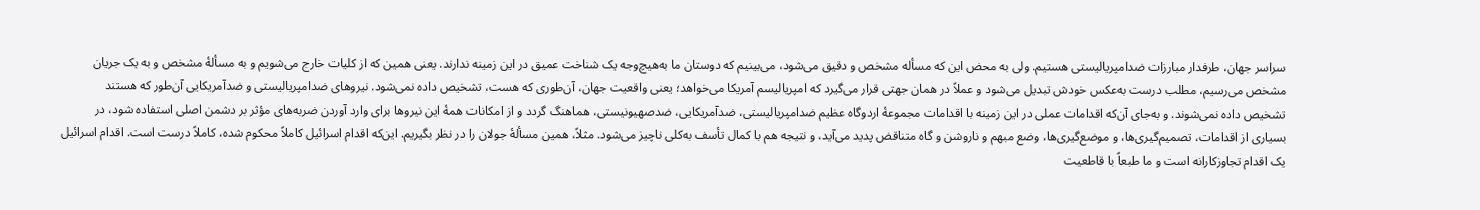سراسر جهان، طرفدار مبارزات ضدامپریالیستی هستیم. ولی به محض این که مسأله مشخص و دقیق می‌شود، می‌بینیم که دوستان ما به‌هیچ‌وجه یک شناخت عمیق در این زمینه ندارند. یعنی همین که از کلیات خارج می‌شویم و به مسألهٔ مشخص و به یک جریان مشخص می‌رسیم، مطلب درست به‌عکس خودش تبدیل می‌شود و عملاً در همان جهتی قرار می‌گیرد که امپریالیسم آمریکا می‌خواهد؛ یعنی واقعیت جهان، آن‌طوری که هست، تشخیص داده نمی‌شود. نیروهای ضدامپریالیستی و ضدآمریکایی آن‌طور که هستند تشخیص داده نمی‌شوند. و به‌جای آن‌که اقدامات عملی در این زمینه با اقدامات مجموعهٔ اردوگاه عظیم ضدامپریالیستی، ضدآمریکایی، ضدصهیونیستی، هماهنگ گردد و از امکانات همهٔ این نیروها برای وارد آوردن ضربه‌های مؤثر بر دشمن اصلی استفاده شود، در بسیاری از اقدامات، تصمیم‌گیری‌ها، و موضع‌گیری‌ها، وضع مبهم و ناروشن و گاه متناقض پدید می‌آید، و نتیجه هم با کمال تأسف به‌کلی ناچیز می‌شود. مثلاً، همین مسألهٔ جولان را در نظر بگیریم. این‌که اقدام اسرائیل کاملاً محکوم شده، کاملاً درست است. اقدام اسرائیل یک اقدام تجاوزکارانه است و ما طبعاً با قاطعیت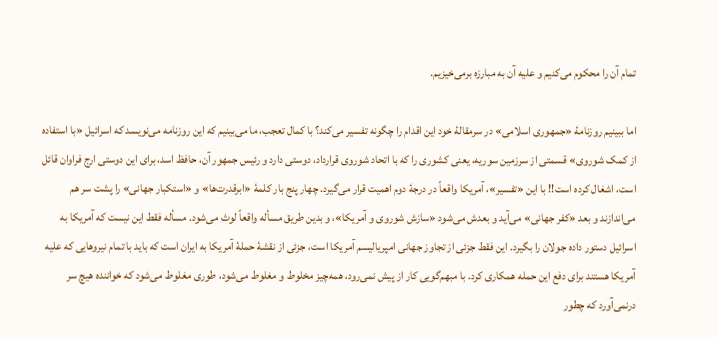تمام آن را محکوم می‌کنیم و علیه آن به مبارزه برمی‌خیزیم.

اما ببینیم روزنامهٔ «جمهوری اسلامی» در سرمقالهٔ خود این اقدام را چگونه تفسیر می‌کند؟ با کمال تعجب، ما می‌بینیم که این روزنامه می‌نویسد که اسرائیل «با استفاده از کمک شوروی» قسمتی از سرزمین سوریه، یعنی کشوری را که با اتحاد شوروی قرارداد، دوستی دارد و رئیس جمهور آن، حافظ اسد، برای این دوستی ارج فراوان قائل است، اشغال کرده است!! با این «تفسیر»، آمریکا واقعاً در درجهٔ دوم اهمیت قرار می‌گیرد. چهار پنج بار کلمهٔ «ابرقدرت‌ها» و «استکبار جهانی» را پشت سر هم می‌اندازند و بعد «کفر جهانی» می‌آید و بعدش می‌شود «سازش شوروی و آمریکا»، و بدین طریق مسأله واقعاً لوث می‌شود. مسأله فقط این نیست که آمریکا به اسرائیل دستور داده جولان را بگیرد. این فقط جزئی از تجاوز جهانی امپریالیسم آمریکا است، جزئی از نقشهٔ حملهٔ آمریکا به ایران است که باید با تمام نیروهایی که علیه آمریکا هستند برای دفع این حمله همکاری کرد. با مبهم‌گویی کار از پیش نمی‌رود، همه‌چیز مخلوط و مغلوط می‌شود، طوری مغلوط می‌شود که خواننده هیچ سر درنمی‌آورد که چطور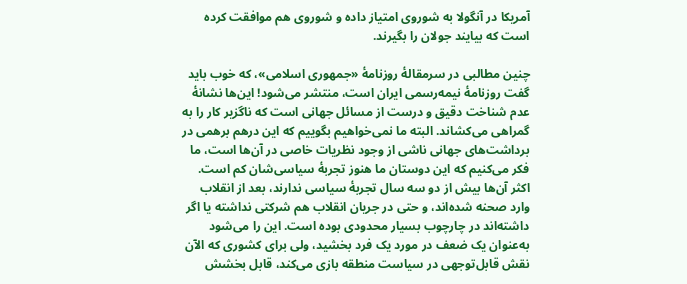آمریکا در آنگولا به شوروی امتیاز داده و شوروی هم موافقت کرده است که بیایند جولان را بگیرند.

چنین مطالبی در سرمقالهٔ روزنامهٔ «جمهوری اسلامی»، که خوب باید گفت روزنامهٔ نیمه‌رسمی ایران است، منتشر می‌شود! این‌ها نشانهٔ عدم شناخت دقیق و درست از مسائل جهانی است که ناگزیر کار را به‌ گمراهی می‌کشاند. البته ما نمی‌خواهیم بگوییم که این درهم برهمی در برداشت‌های جهانی ناشی از وجود نظریات خاصی در آن‌ها است، ما فکر می‌کنیم که این دوستان ما هنوز تجربهٔ سیاسی‌شان کم است. اکثر آن‌ها بیش از دو سه سال تجربهٔ سیاسی ندارند، بعد از انقلاب وارد صحنه شده‌اند، و حتی در جریان انقلاب هم شرکتی نداشته یا اگر داشته‌اند در چارچوب بسیار محدودی بوده است. این ‌را می‌شود به‌عنوان یک ضعف در مورد یک فرد بخشید، ولی برای کشوری که الآن نقش قابل‌توجهی در سیاست منطقه بازی می‌کند، قابل بخشش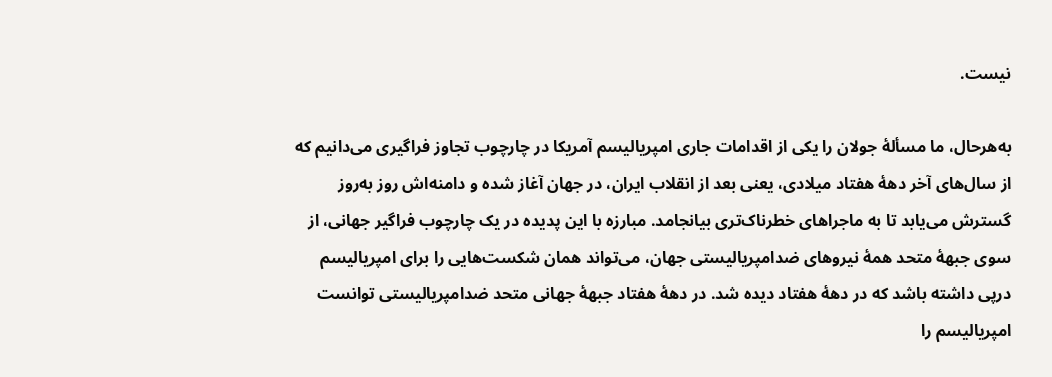نیست.

به‌هر‌حال، ما مسألهٔ جولان را یکی از اقدامات جاری امپریالیسم آمریکا در چارچوب تجاوز فراگیری می‌دانیم که از سال‌های آخر دههٔ هفتاد میلادی، یعنی بعد از انقلاب ایران، در جهان آغاز شده و دامنه‌اش روز به‌روز گسترش می‌یابد تا به ماجراهای خطرناک‌تری بیانجامد. مبارزه با این پدیده در یک چارچوب فراگیر جهانی، از سوی جبههٔ متحد همهٔ نیروهای ضدامپریالیستی جهان، می‌تواند همان شکست‌هایی را برای امپریالیسم درپی داشته باشد که در دههٔ هفتاد دیده شد. در دههٔ هفتاد جبههٔ جهانی متحد ضدامپریالیستی توانست امپریالیسم را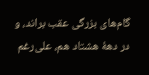گام‌های بزرگی عقب براند، و در دههٔ هشتاد هم، علی‌رغم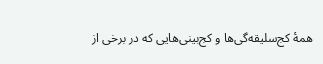همهٔ کج‌سلیقه‌گی‌ها و کج‌بینی‌هایی که در برخی از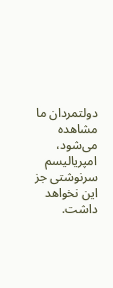دولتمردان ما مشاهده می‌شود، امپریالیسم سرنوشتی جز این نخواهد داشت.